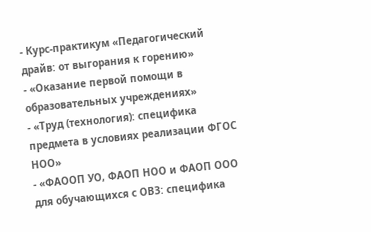- Курс-практикум «Педагогический драйв: от выгорания к горению»
- «Оказание первой помощи в образовательных учреждениях»
- «Труд (технология): специфика предмета в условиях реализации ФГОС НОО»
- «ФАООП УО, ФАОП НОО и ФАОП ООО для обучающихся с ОВЗ: специфика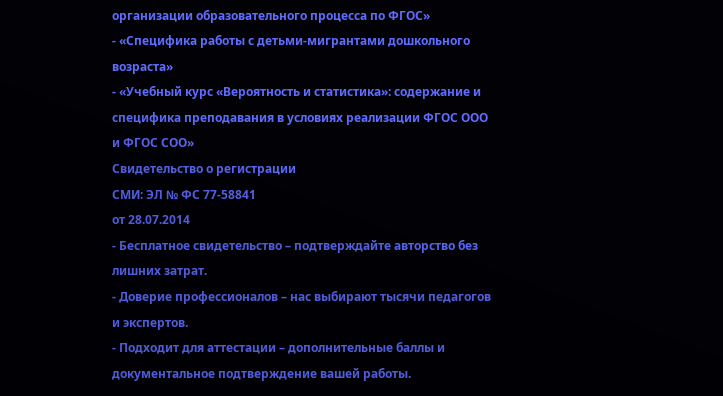организации образовательного процесса по ФГОС»
- «Специфика работы с детьми-мигрантами дошкольного возраста»
- «Учебный курс «Вероятность и статистика»: содержание и специфика преподавания в условиях реализации ФГОС ООО и ФГОС СОО»
Свидетельство о регистрации
СМИ: ЭЛ № ФС 77-58841
от 28.07.2014
- Бесплатное свидетельство – подтверждайте авторство без лишних затрат.
- Доверие профессионалов – нас выбирают тысячи педагогов и экспертов.
- Подходит для аттестации – дополнительные баллы и документальное подтверждение вашей работы.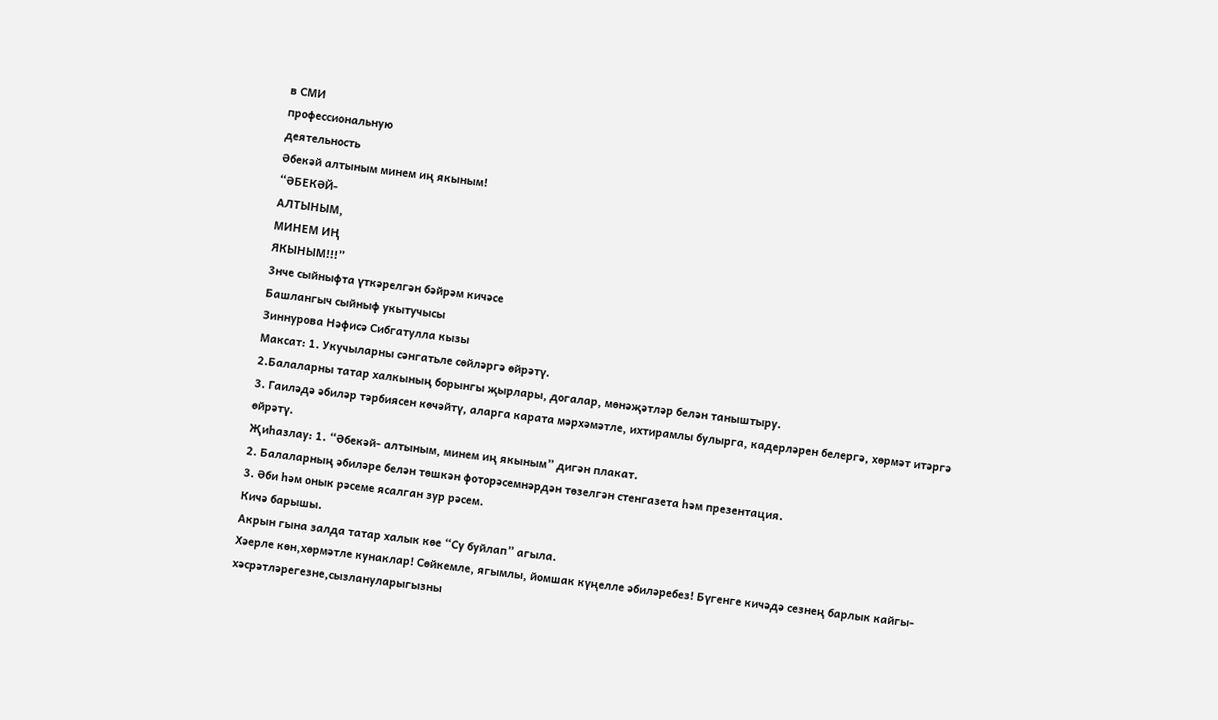в СМИ
профессиональную
деятельность
Әбекәй алтыным минем иң якыным!
“ӘБЕКӘЙ-
АЛТЫНЫМ,
МИНЕМ ИҢ
ЯКЫНЫМ!!!”
3нче сыйныфта үткәрелгән бәйрәм кичәсе
Башлангыч сыйныф укытучысы
Зиннурова Нәфисә Сибгатулла кызы
Максат: 1. Укучыларны сәнгатьле сөйләргә өйрәтү.
2.Балаларны татар халкының борынгы җырлары, догалар, мөнәҗәтләр белән таныштыру.
3. Гаиләдә әбиләр тәрбиясен көчәйтү, аларга карата мәрхәмәтле, ихтирамлы булырга, кадерләрен белергә, хөрмәт итәргә өйрәтү.
Җиһазлау: 1. “Әбекәй- алтыным, минем иң якыным” дигән плакат.
2. Балаларның әбиләре белән төшкән фоторәсемнәрдән төзелгән стенгазета һәм презентация.
3. Әби һәм онык рәсеме ясалган зур рәсем.
Кичә барышы.
Акрын гына залда татар халык көе “Су буйлап” агыла.
Хәерле көн,хөрмәтле кунаклар! Сөйкемле, ягымлы, йомшак күңелле әбиләребез! Бүгенге кичәдә сезнең барлык кайгы-хәсрәтләрегезне,сызлануларыгызны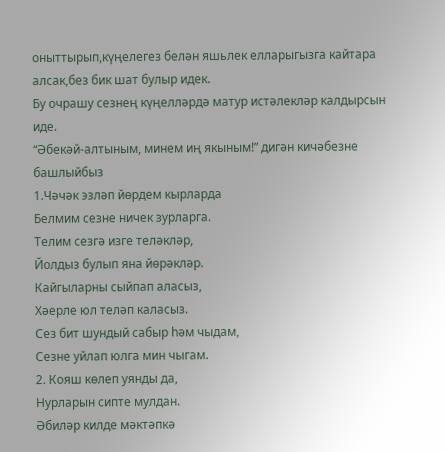оныттырып,күңелегез белән яшьлек елларыгызга кайтара алсак,без бик шат булыр идек.
Бу очрашу сезнең күңелләрдә матур истәлекләр калдырсын иде.
“Әбекәй-алтыным, минем иң якыным!” дигән кичәбезне башлыйбыз
1.Чәчәк эзләп йөрдем кырларда
Белмим сезне ничек зурларга.
Телим сезгә изге теләкләр,
Йолдыз булып яна йөрәкләр.
Кайгыларны сыйпап аласыз,
Хәерле юл теләп каласыз.
Сез бит шундый сабыр һәм чыдам,
Сезне уйлап юлга мин чыгам.
2. Кояш көлеп уянды да,
Нурларын сипте мулдан.
Әбиләр килде мәктәпкә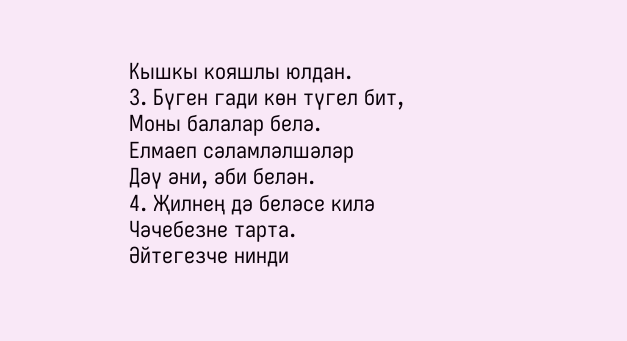Кышкы кояшлы юлдан.
3. Бүген гади көн түгел бит,
Моны балалар белә.
Елмаеп сәламләлшәләр
Дәү әни, әби белән.
4. Җилнең дә беләсе килә
Чәчебезне тарта.
Әйтегезче нинди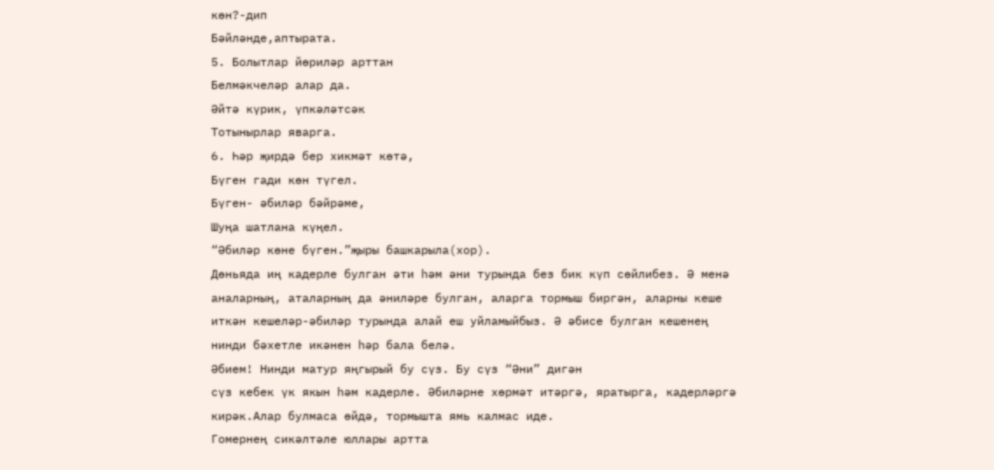көн?-дип
Бәйләнде,аптырата.
5. Болытлар йөриләр арттан
Белмәкчеләр алар да.
Әйтә күрик, үпкәләтсәк
Тотынырлар яварга.
6. Һәр җирдә бер хикмәт көтә,
Бүген гади көн түгел.
Бүген- әбиләр бәйрәме,
Шуңа шатлана күңел.
“Әбиләр көне бүген.”җыры башкарыла(хор).
Дөньяда иң кадерле булган әти һәм әни турында без бик күп сөйлибез. Ә менә аналарның, аталарның да әниләре булган, аларга тормыш биргән, аларны кеше иткән кешеләр-әбиләр турында алай еш уйламыйбыз. Ә әбисе булган кешенең нинди бәхетле икәнен һәр бала белә.
Әбием! Нинди матур яңгырый бу сүз. Бу сүз “Әни” дигән
сүз кебек үк якын һәм кадерле. Әбиләрне хөрмәт итәргә, яратырга, кадерләргә кирәк.Алар булмаса өйдә, тормышта ямь калмас иде.
Гомернең сикәлтәле юллары артта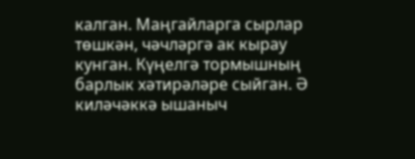калган. Маңгайларга сырлар төшкән, чәчләргә ак кырау кунган. Күңелгә тормышның барлык хәтирәләре сыйган. Ә киләчәккә ышаныч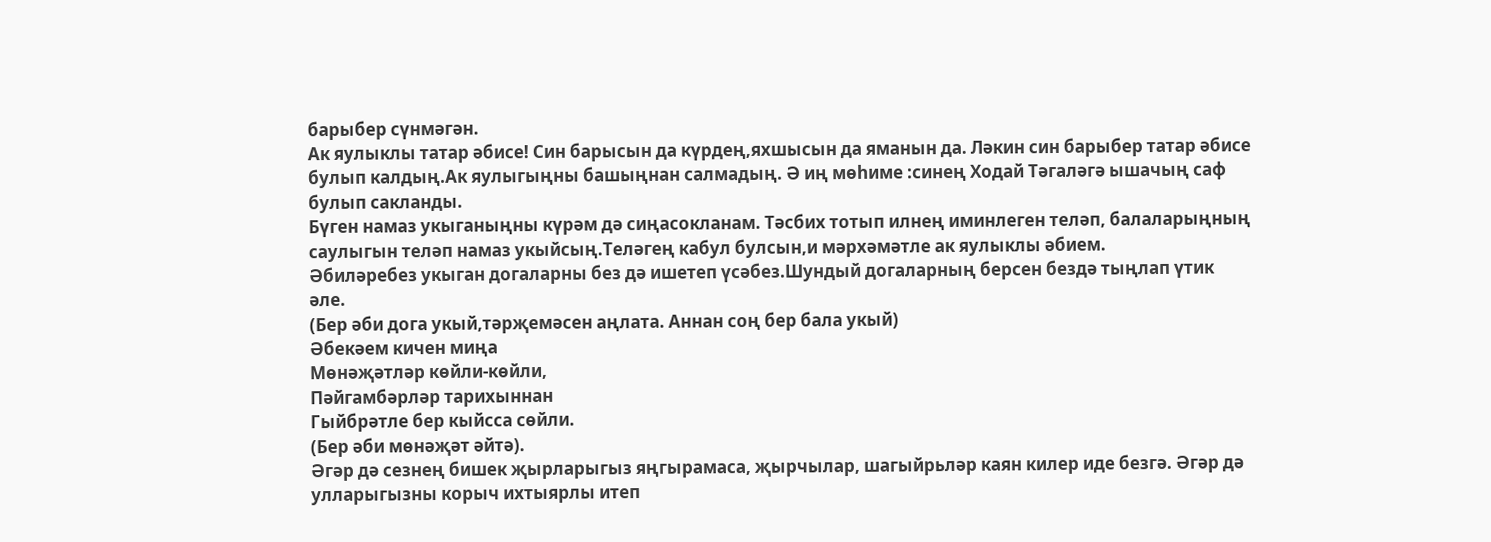барыбер сүнмәгән.
Ак яулыклы татар әбисе! Син барысын да күрдең,яхшысын да яманын да. Ләкин син барыбер татар әбисе булып калдың.Ак яулыгыңны башыңнан салмадың. Ә иң мөһиме :синең Ходай Тәгаләгә ышачың саф булып сакланды.
Бүген намаз укыганыңны күрәм дә сиңасокланам. Тәсбих тотып илнең иминлеген теләп, балаларыңның саулыгын теләп намаз укыйсың.Теләгең кабул булсын,и мәрхәмәтле ак яулыклы әбием.
Әбиләребез укыган догаларны без дә ишетеп үсәбез.Шундый догаларның берсен бездә тыңлап үтик әле.
(Бер әби дога укый,тәрҗемәсен аңлата. Аннан соң бер бала укый)
Әбекәем кичен миңа
Мөнәҗәтләр көйли-көйли,
Пәйгамбәрләр тарихыннан
Гыйбрәтле бер кыйсса сөйли.
(Бер әби мөнәҗәт әйтә).
Әгәр дә сезнең бишек җырларыгыз яңгырамаса, җырчылар, шагыйрьләр каян килер иде безгә. Әгәр дә улларыгызны корыч ихтыярлы итеп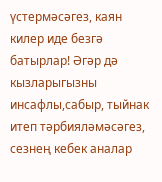үстермәсәгез, каян килер иде безгә батырлар! Әгәр дә кызларыгызны инсафлы,сабыр, тыйнак итеп тәрбияләмәсәгез, сезнең кебек аналар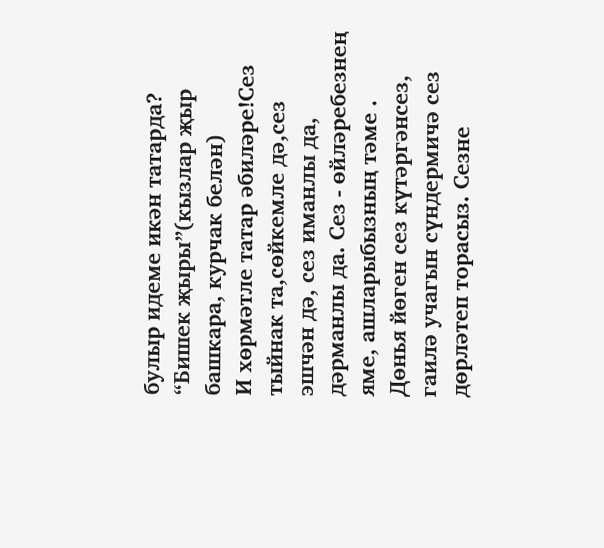булыр идеме икән татарда?
“Бишек җыры”(кызлар җыр башкара, курчак белән)
И хөрмәтле татар әбиләре!Сез тыйнак та,сөйкемле дә,сез эшчән дә, сез иманлы да, дәрманлы да. Сез - өйләребезнең яме, ашларыбызның тәме . Дөнья йөген сез күтәргәнсез, гаилә учагын сүндермичә сез дөрләтеп торасыз. Сезне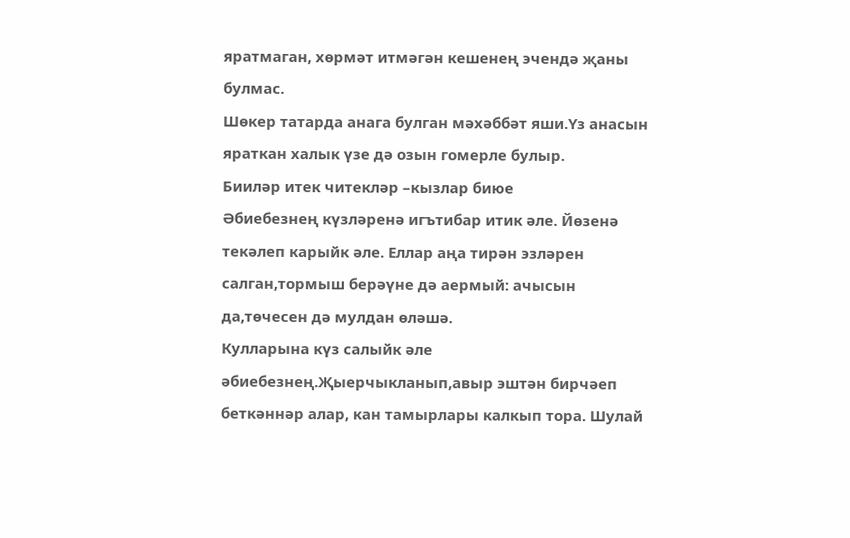яратмаган, хөрмәт итмәгән кешенең эчендә җаны булмас.
Шөкер татарда анага булган мәхәббәт яши.Үз анасын яраткан халык үзе дә озын гомерле булыр.
Бииләр итек читекләр –кызлар биюе
Әбиебезнең күзләренә игътибар итик әле. Йөзенә текәлеп карыйк әле. Еллар аңа тирән эзләрен салган,тормыш берәүне дә аермый: ачысын да,төчесен дә мулдан өләшә.
Кулларына күз салыйк әле әбиебезнең.Җыерчыкланып,авыр эштән бирчәеп беткәннәр алар, кан тамырлары калкып тора. Шулай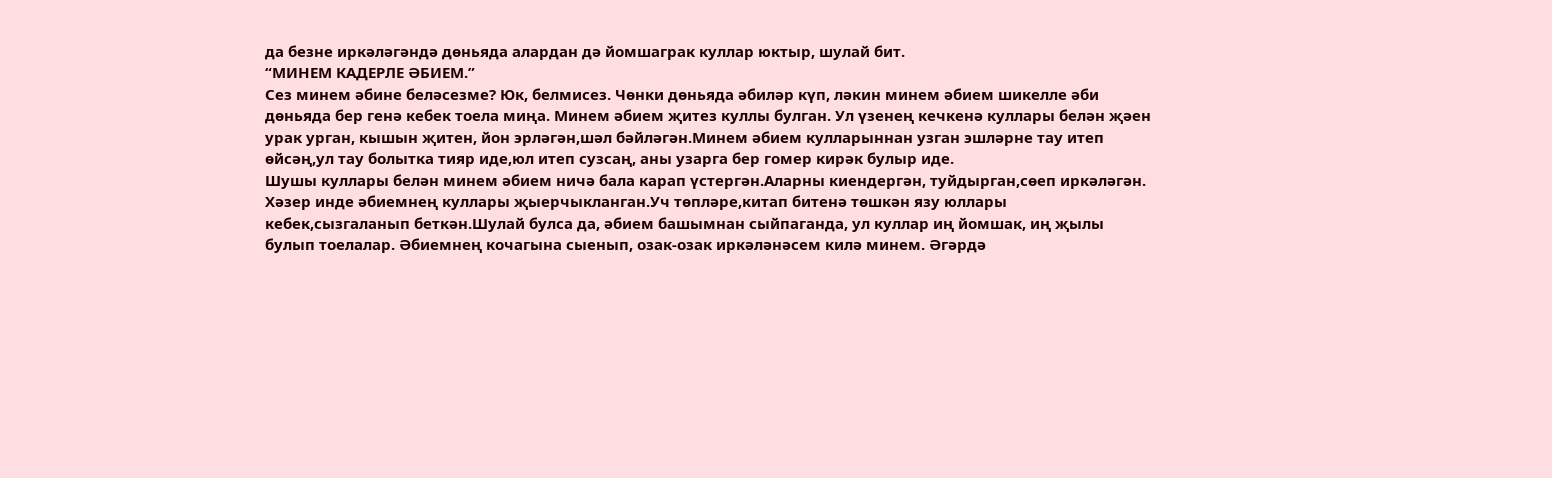да безне иркәләгәндә дөньяда алардан дә йомшаграк куллар юктыр, шулай бит.
“МИНЕМ КАДЕРЛЕ ӘБИЕМ.”
Сез минем әбине беләсезме? Юк, белмисез. Чөнки дөньяда әбиләр күп, ләкин минем әбием шикелле әби дөньяда бер генә кебек тоела миңа. Минем әбием җитез куллы булган. Ул үзенең кечкенә куллары белән җәен урак урган, кышын җитен, йон эрләгән,шәл бәйләгән.Минем әбием кулларыннан узган эшләрне тау итеп өйсәң,ул тау болытка тияр иде,юл итеп сузсаң, аны узарга бер гомер кирәк булыр иде.
Шушы куллары белән минем әбием ничә бала карап үстергән.Аларны киендергән, туйдырган,сөеп иркәләгән.
Хәзер инде әбиемнең куллары җыерчыкланган.Уч төпләре,китап битенә төшкән язу юллары кебек,сызгаланып беткән.Шулай булса да, әбием башымнан сыйпаганда, ул куллар иң йомшак, иң җылы булып тоелалар. Әбиемнең кочагына сыенып, озак-озак иркәләнәсем килә минем. Әгәрдә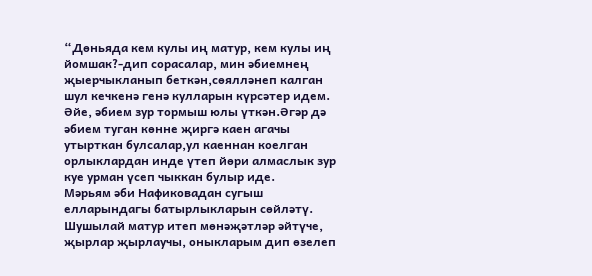“Дөньяда кем кулы иң матур, кем кулы иң йомшак?-дип сорасалар, мин әбиемнең җыерчыкланып беткән,сөялләнеп калган шул кечкенә генә кулларын күрсәтер идем.
Әйе, әбием зур тормыш юлы үткән.Әгәр дә әбием туган көнне җиргә каен агачы утырткан булсалар,ул каеннан коелган орлыклардан инде үтеп йөри алмаслык зур куе урман үсеп чыккан булыр иде.
Мәрьям әби Нафиковадан сугыш елларындагы батырлыкларын сөйләтү.
Шушылай матур итеп мөнәҗәтләр әйтүче, җырлар җырлаучы, оныкларым дип өзелеп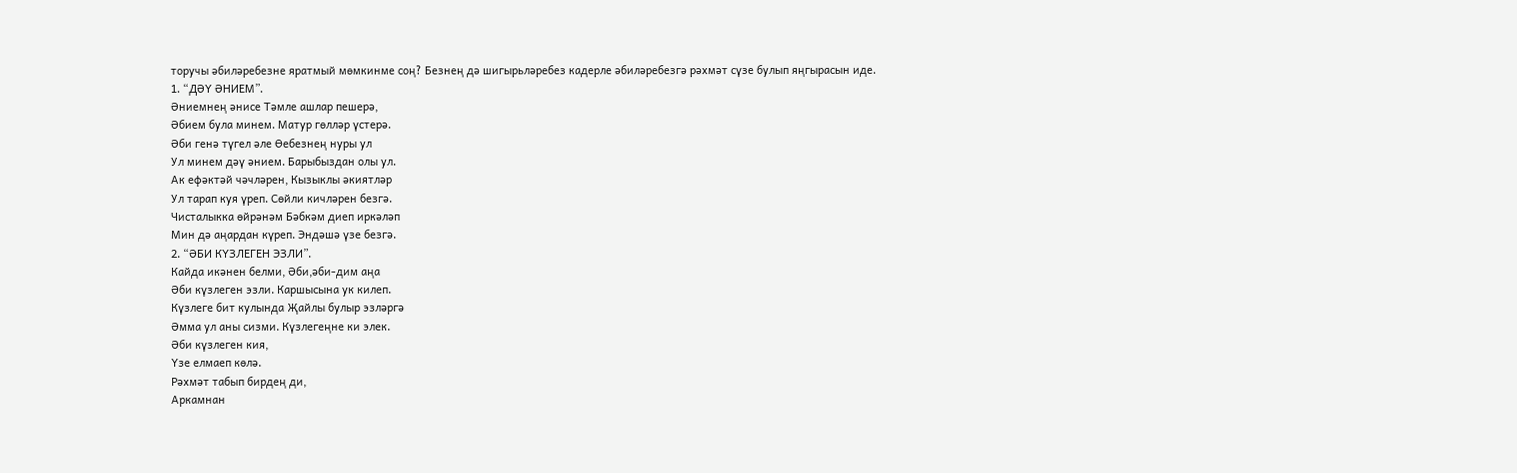торучы әбиләребезне яратмый мөмкинме соң? Безнең дә шигырьләребез кадерле әбиләребезгә рәхмәт сүзе булып яңгырасын иде.
1. “ДӘҮ ӘНИЕМ”.
Әниемнең әнисе Тәмле ашлар пешерә,
Әбием була минем. Матур гөлләр үстерә.
Әби генә түгел әле Өебезнең нуры ул
Ул минем дәү әнием. Барыбыздан олы ул.
Ак ефәктәй чәчләрен, Кызыклы әкиятләр
Ул тарап куя үреп. Сөйли кичләрен безгә.
Чисталыкка өйрәнәм Бәбкәм диеп иркәләп
Мин дә аңардан күреп. Эндәшә үзе безгә.
2. “ӘБИ КҮЗЛЕГЕН ЭЗЛИ”.
Кайда икәнен белми, Әби,әби-дим аңа
Әби күзлеген эзли. Каршысына ук килеп.
Күзлеге бит кулында Җайлы булыр эзләргә
Әмма ул аны сизми. Күзлегеңне ки элек.
Әби күзлеген кия,
Үзе елмаеп көлә.
Рәхмәт табып бирдең ди,
Аркамнан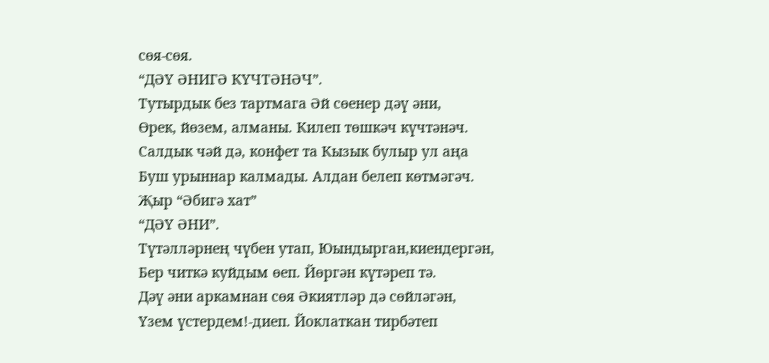сөя-сөя.
“ДӘҮ ӘНИГӘ КҮЧТӘНӘЧ”.
Тутырдык без тартмага Әй сөенер дәү әни,
Өрек, йөзем, алманы. Килеп төшкәч күчтәнәч.
Салдык чәй дә, конфет та Кызык булыр ул аңа
Буш урыннар калмады. Алдан белеп көтмәгәч.
Җыр “Әбигә хат”
“ДӘҮ ӘНИ”.
Түтәлләрнең чүбен утап, Юындырган,киендергән,
Бер читкә куйдым өеп. Йөргән күтәреп тә.
Дәү әни аркамнан сөя Әкиятләр дә сөйләгән,
Үзем үстердем!-диеп. Йоклаткан тирбәтеп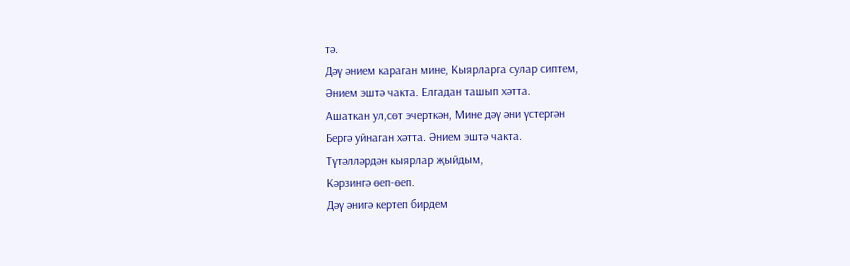тә.
Дәү әнием караган мине, Кыярларга сулар сиптем,
Әнием эштә чакта. Елгадан ташып хәтта.
Ашаткан ул,сөт эчерткән, Мине дәү әни үстергән
Бергә уйнаган хәтта. Әнием эштә чакта.
Түтәлләрдән кыярлар җыйдым,
Кәрзингә өеп-өеп.
Дәү әнигә кертеп бирдем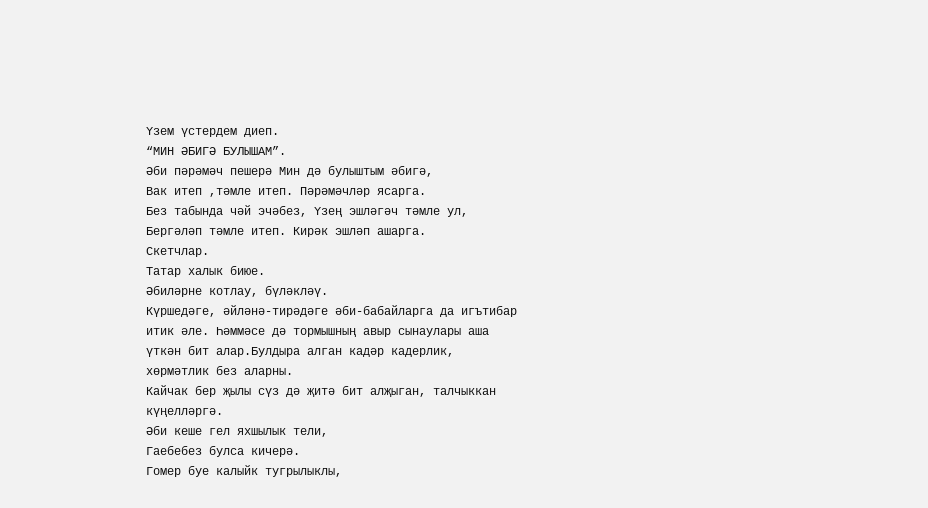Үзем үстердем диеп.
“МИН ӘБИГӘ БУЛЫШАМ”.
Әби пәрәмәч пешерә Мин дә булыштым әбигә,
Вак итеп ,тәмле итеп. Пәрәмәчләр ясарга.
Без табында чәй эчәбез, Үзең эшләгәч тәмле ул,
Бергәләп тәмле итеп. Кирәк эшләп ашарга.
Скетчлар.
Татар халык биюе.
Әбиләрне котлау, бүләкләү.
Күршедәге, әйләнә-тирәдәге әби-бабайларга да игътибар итик әле. Һәммәсе дә тормышның авыр сынаулары аша үткән бит алар.Булдыра алган кадәр кадерлик, хөрмәтлик без аларны.
Кайчак бер җылы сүз дә җитә бит алҗыган, талчыккан күңелләргә.
Әби кеше гел яхшылык тели,
Гаебебез булса кичерә.
Гомер буе калыйк тугрылыклы,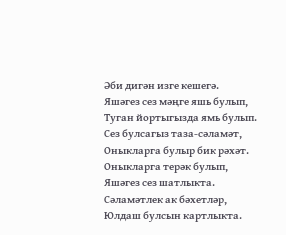Әби дигән изге кешегә.
Яшәгез сез мәңге яшь булып,
Туган йортыгызда ямь булып.
Сез булсагыз таза-сәламәт,
Оныкларга булыр бик рәхәт.
Оныкларга терәк булып,
Яшәгез сез шатлыкта.
Сәламәтлек ак бәхетләр,
Юлдаш булсын картлыкта.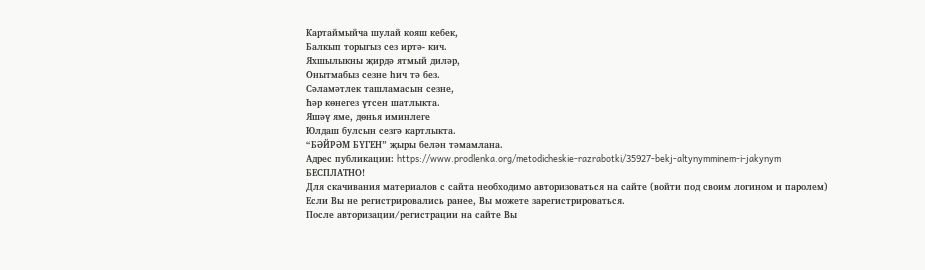Картаймыйча шулай кояш кебек,
Балкып торыгыз сез иртә- кич.
Яхшылыкны җирдә ятмый диләр,
Онытмабыз сезне һич тә без.
Сәламәтлек ташламасын сезне,
Һәр көнегез үтсен шатлыкта.
Яшәү яме, дөнья иминлеге
Юлдаш булсын сезгә картлыкта.
“БӘЙРӘМ БҮГЕН” җыры белән тәмамлана.
Адрес публикации: https://www.prodlenka.org/metodicheskie-razrabotki/35927-bekj-altynymminem-i-jakynym
БЕСПЛАТНО!
Для скачивания материалов с сайта необходимо авторизоваться на сайте (войти под своим логином и паролем)
Если Вы не регистрировались ранее, Вы можете зарегистрироваться.
После авторизации/регистрации на сайте Вы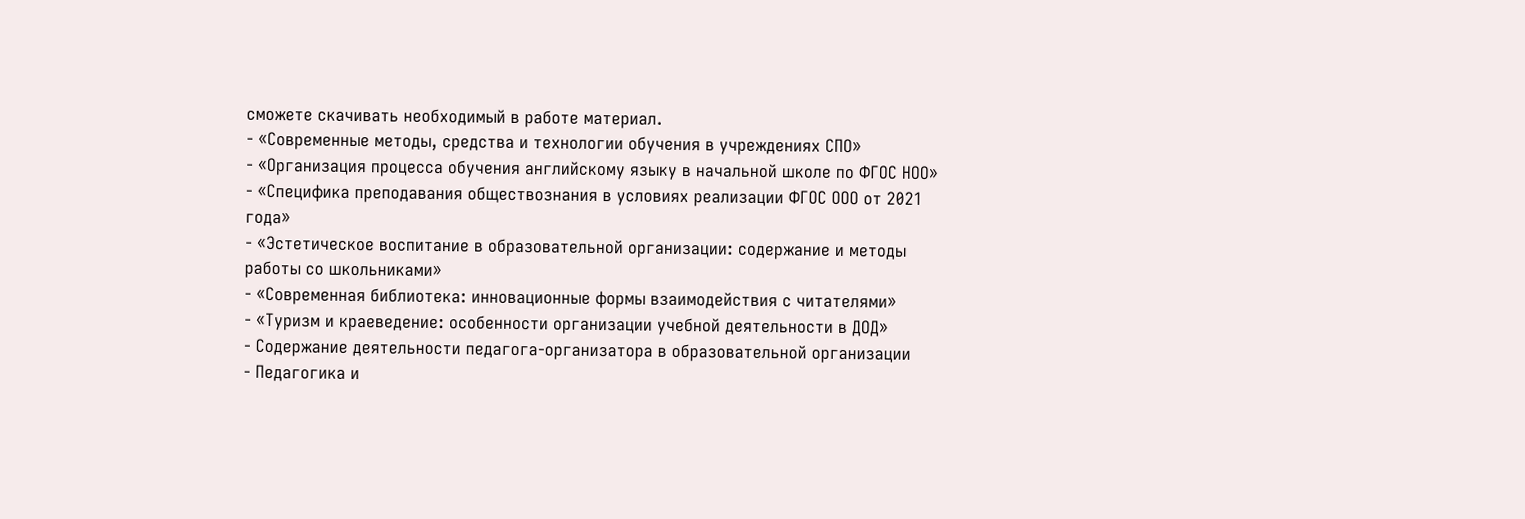сможете скачивать необходимый в работе материал.
- «Современные методы, средства и технологии обучения в учреждениях СПО»
- «Организация процесса обучения английскому языку в начальной школе по ФГОС НОО»
- «Специфика преподавания обществознания в условиях реализации ФГОС ООО от 2021 года»
- «Эстетическое воспитание в образовательной организации: содержание и методы работы со школьниками»
- «Современная библиотека: инновационные формы взаимодействия с читателями»
- «Туризм и краеведение: особенности организации учебной деятельности в ДОД»
- Содержание деятельности педагога-организатора в образовательной организации
- Педагогика и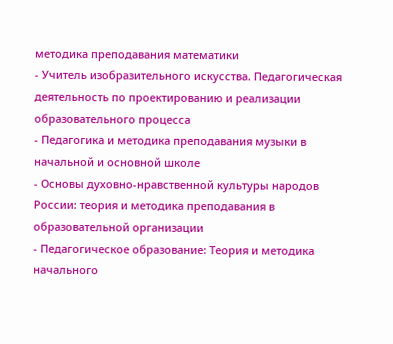методика преподавания математики
- Учитель изобразительного искусства. Педагогическая деятельность по проектированию и реализации образовательного процесса
- Педагогика и методика преподавания музыки в начальной и основной школе
- Основы духовно-нравственной культуры народов России: теория и методика преподавания в образовательной организации
- Педагогическое образование: Теория и методика начального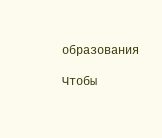образования

Чтобы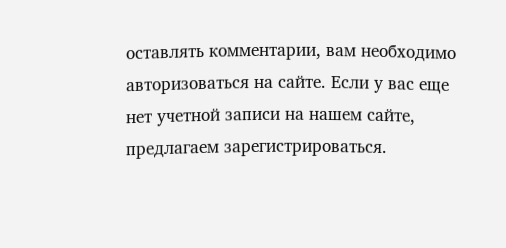оставлять комментарии, вам необходимо авторизоваться на сайте. Если у вас еще нет учетной записи на нашем сайте, предлагаем зарегистрироваться.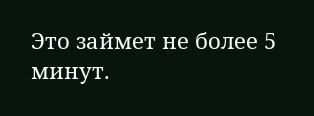Это займет не более 5 минут.